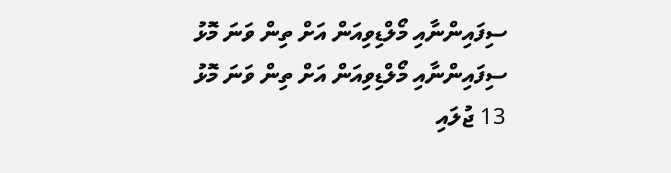ސިފައިންނާއި މޯލްޑިވިއަން އަށް ތިން ވަނަ މޮޅު
ސިފައިންނާއި މޯލްޑިވިއަން އަށް ތިން ވަނަ މޮޅު
13 ޖުލައި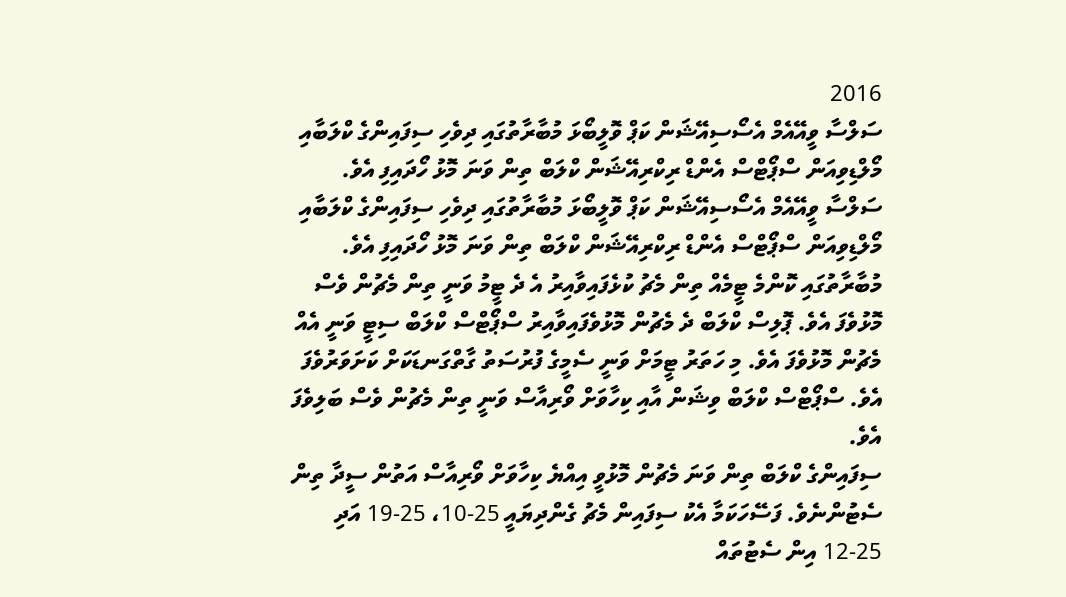2016
ސަލްސާ ވީއޭއެމް އެސޯސިއޭޝަން ކަޕް ވޮލީބޯޅަ މުބާރާތުގައި ދިވެހި ސިފައިންގެ ކްލަބާއި މޯލްޑިވިއަން ސްޕޯޓްސް އެންޑް ރިކްރިއޭޝަން ކްލަބް ތިން ވަނަ މޮޅު ހޯދައިފި އެވެ.
ސަލްސާ ވީއޭއެމް އެސޯސިއޭޝަން ކަޕް ވޮލީބޯޅަ މުބާރާތުގައި ދިވެހި ސިފައިންގެ ކްލަބާއި މޯލްޑިވިއަން ސްޕޯޓްސް އެންޑް ރިކްރިއޭޝަން ކްލަބް ތިން ވަނަ މޮޅު ހޯދައިފި އެވެ.
މުބާރާތުގައި ކޮންމެ ޓީމެއް ތިން މެޗު ކުޅެފައިވާއިރު އެ ދެ ޓީމު ވަނީ ތިން މެޗުން ވެސް މޮޅުވެފަ އެވެ. ޕޮލިސް ކްލަބް ދެ މެޗުން މޮޅުވެފައިވާއިރު ސްޕޯޓްސް ކްލަބް ސިޓީ ވަނީ އެއް މެޗުން މޮޅުވެފަ އެވެ. މި ހަތަރު ޓީމަށް ވަނީ ސެމީގެ ފުރުސަތު ގާތްގަނޑަކަށް ކަށަވަރުވެފަ އެވެ. ސްޕޯޓްސް ކްލަބް ވިޝަން އާއި ކިހާވަށް ވޯރިއާސް ވަނީ ތިން މެޗުން ވެސް ބަލިވެފަ އެވެ.
ސިފައިންގެ ކްލަބް ތިން ވަނަ މެޗުން މޮޅުވީ އިއްޔެ ކިހާވަށް ވޯރިއާސް އަތުން ސީދާ ތިން ސެޓުންނެވެ. ފަސޭހަކަމާ އެކު ސިފައިން މެޗު ގެންދިޔައީ 25-10، 25-19 އަދި 25-12 އިން ސެޓުތައް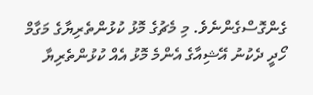ގެންގޮސްގެންނެވެ. މި މެޗުގެ މޮޅު ކުޅުންތެރިޔާގެ މަގާމް ހޯދީ ދެކުނު އޭޝިއާގެ އެންމެ މޮޅު އެއް ކުޅުންތެރިޔާ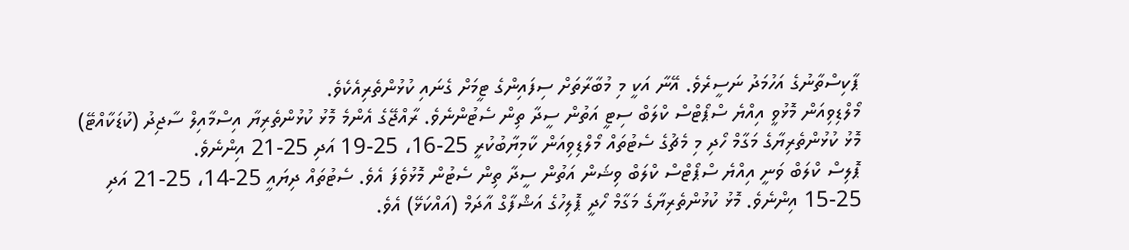ޕާކިސްތާނުގެ އަހުމަދު ނަސީރެވެ. އޭނާ އަކީ މި މުބާރާތަށް ސިފައިންގެ ޓީމަށް ގެނައި ކުޅުންތެރިއެކެވެ.
މޯލްޑިވިއަން މޮޅުވީ އިއްޔެ ސްޕޯޓްސް ކްލަބް ސިޓީ އަތުން ސީދާ ތިން ސެޓުންނެވެ. ރާއްޖޭގެ އެންމެ މޮޅު ކުޅުންތެރިޔާ އިސްމާއިލް ސާޖިދު (ކުޑަކާއްޓޭ) މޮޅު ކުޅުންތެރިޔާގެ މަގާމް ހޯދި މި މެޗުގެ ސެޓުތައް މޯލްޑިވިއަން ކާމިޔާބުކުރީ 25-16، 25-19 އަދި 25-21 އިންނެވެ.
ޕޮލިސް ކްލަބް ވަނީ އިއްޔެ ސްޕޯޓްސް ކްލަބް ވިޝަން އަތުން ސީދާ ތިން ސެޓުން މޮޅުވެފަ އެވެ. ސެޓުތައް ދިޔައީ 25-14، 25-21 އަދި 25-15 އިންނެވެ. މޮޅު ކުޅުންތެރިޔާގެ މަގާމް ހޯދީ ޕޮލިހުގެ އަޝްފާގް އާދަމް (އައްކަޅޭ) އެވެ.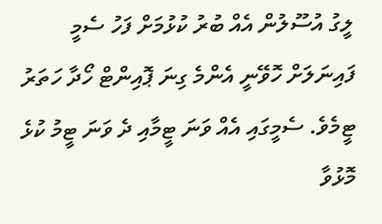ލީގު އުސޫލުން އެއް ބުރު ކުޅުމަށް ފަހު ސެމީ ފައިނަލަށް ހޮވޭނީ އެންމެ ގިނަ ޕޮއިންޓް ހޯދާ ހަތަރު ޓީމެވެ. ސެމީގައި އެއް ވަނަ ޓީމާއި ދެ ވަނަ ޓީމު ކުޅެ މޮޅުވާ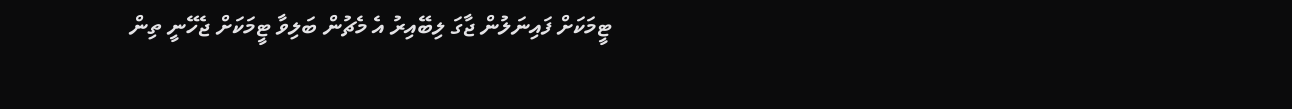ޓީމަކަށް ފައިނަލުން ޖާގަ ލިބޭއިރު އެ މެޗުން ބަލިވާ ޓީމަކަށް ޖެހޭނީ ތިން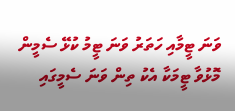ވަނަ ޓީމާއި ހަތަރު ވަނަ ޓީމު ކުޅޭ ސެމީން މޮޅުވާ ޓީމަކާ އެކު ތިން ވަނަ ސެމީގައި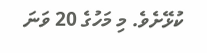ކުޅޭށެވެ. މި މަހުގެ 20 ވަނަ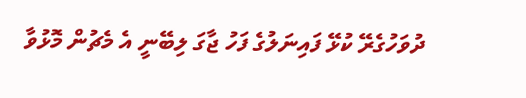ދުވަހުގެރޭ ކުޅޭ ފައިނަލުގެ ފަހު ޖާގަ ލިބޭނީ އެ މެޗުން މޮޅުވާ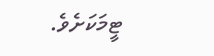ޓީމަކަށެވެ.